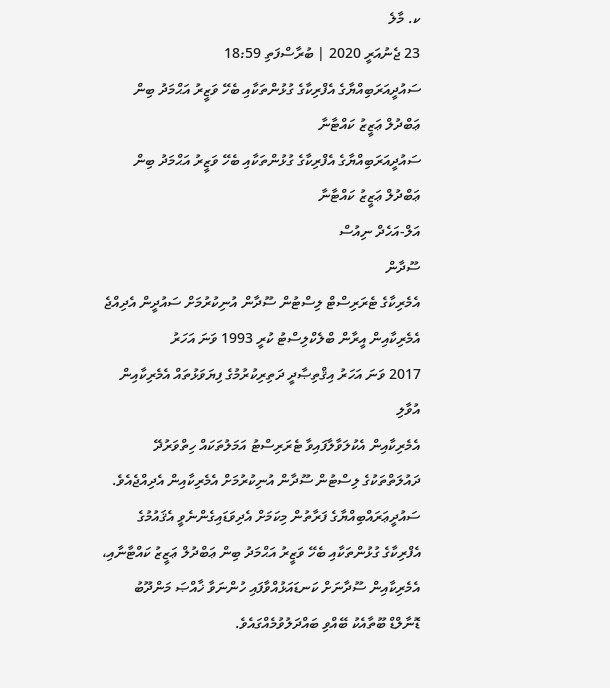ކ. މާލެ
23 ޖެނުއަރީ 2020 | ބުރާސްފަތި 18:59
ސައުދީއަރަބިއްޔާގެ އެފްރިކާގެ ގުޅުންތަކާއި ބެހޭ ވަޒީރު އަޙްމަދު ބިން ޢަބްދުލް ޢަޒީޒު ކައްޓާނާ
ސައުދީއަރަބިއްޔާގެ އެފްރިކާގެ ގުޅުންތަކާއި ބެހޭ ވަޒީރު އަޙްމަދު ބިން ޢަބްދުލް ޢަޒީޒު ކައްޓާނާ
އަލް-އަހެދް ނިއުސް
ސޫދާން
އެމެރިކާގެ ޓެރަރިސްޓް ލިސްޓުން ސޫދާން އުނިކުރުމަށް ސައުދީން އެދިއްޖެ
އެމެރިކާއިން އީރާން ބްލެކްލިސްޓު ކުރީ 1993 ވަނަ އަހަރު
2017 ވަނަ އަހަރު އިޤްތިޞާދީ ދަތިރިކުރުމުގެ ފިޔަވަޅުތައް އެމެރިކާއިން އުވާލި
އެމެރިކާއިން އެކުލަވާލާފައިވާ ޓެރަރިސްޓު އަމަލުތަކައް ހިތްވަރުދޭ ދައުލަތްތަކުގެ ލިސްޓުން ސޫދާން އުނިކުރުމަށް އެމެރިކާއިން އެދިއްޖެއެވެ.
ސައުދީޢަރައްބިއްޔާގެ ފަރާތުން މިކަމަށް އެދިވަޑައިގެންނެވީ އެޤައުމުގެ އެފްރިކާގެ ގުޅުންތަކާއި ބެހޭ ވަޒީރު އަޙްމަދު ބިން ޢަބްދުލް ޢަޒީޒު ކައްޓާނާއި، އެމެރިކާއިން ސޫދާނަށް ކަނޑައަޅުއްވާފައި ހުންނަވާ ޚާއްޞަ މަންދޫބު ޑޮނާލްޑް ބޫތާއެކު ބޭއްވި ބައްދަލުވުމެއްގައެވެ.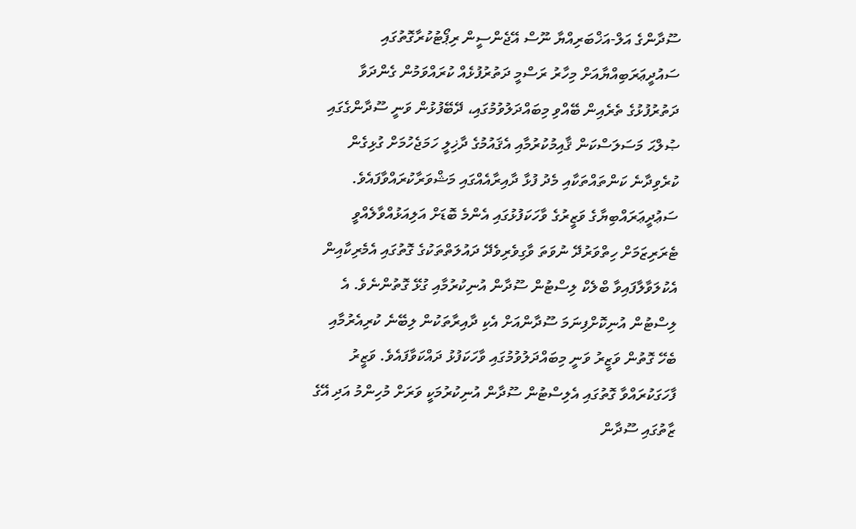ސޫދާންގެ އަލް-އަޚްބަރިއްޔާ ނޫސް އޭޖެންސީން ރިޕޯޓުކުރާގޮތުގައި ސައުދީޢަރަބިއްޔާއަށް މިހާރު ރަސްމީ ދަތުރުފުޅެއް ކުރައްވަމުން ގެންދަވާ ދަތުރުފުޅުގެ ތެރެއިން ބޭއްވި މިބައްދަލުވުމުގައި، ދޭބޭފުޅުން ވަނީ ސޫދާންގެގައި ޞުލްޙަ މަސަލަސްކަން ޤާއިމުކުރުމާއި އެޤައުމުގެ ދާޚިލީ ހަމަޖެހުމަށް ގުޅިގެން ކުރެވިދާނެ ކަންތައްތަކާއި މެދު ފުޅާ ދާއިރާއެއްގައި މަޝްވަރާކުރައްވާފައެވެ.
ސަޢުދީޢަރައްބިޔާގެ ވަޒީރުގެ ވާހަކަފުޅުގައި އެންމެ ބޮޑަށް އަލިއަޅުއްވާލެއްވީ ޓެރަރިޒަމަށް ހިތްވަރުދޭ ނުވަތަ ވާގިވެރިވެދޭ ދައުލަތްތަކުގެ ގޮތުގައި އެމެރިކާއިން އެކުލަވާލާފައިވާ ބްލެކް ލިސްޓުން ސޫދާން އުނިކުރުމާއި ގުޅޭ ގޮތުންނެވެ. އެ ލިސްޓުން އުނިކޮށްފިނަމަ ސޫދާންއަށް އެކި ދާއިރާތަކުން ލިބޭނެ ކުރިއެރުމާއި ބެހޭ ގޮތުން ވަޒީރު ވަނީ މިބައްދަލުވުމުގައި ވާހަކަފުޅު ދައްކަވާފައެވެ. ވަޒީރު ފާހަގަކުރައްވާ ގޮތުގައި އެލިސްޓުން ސޫދާން އުނިކުރުމަކީ ވަރަށް މުހިންމު އަދި އޭގެ ޒާތުގައި ސޫދާން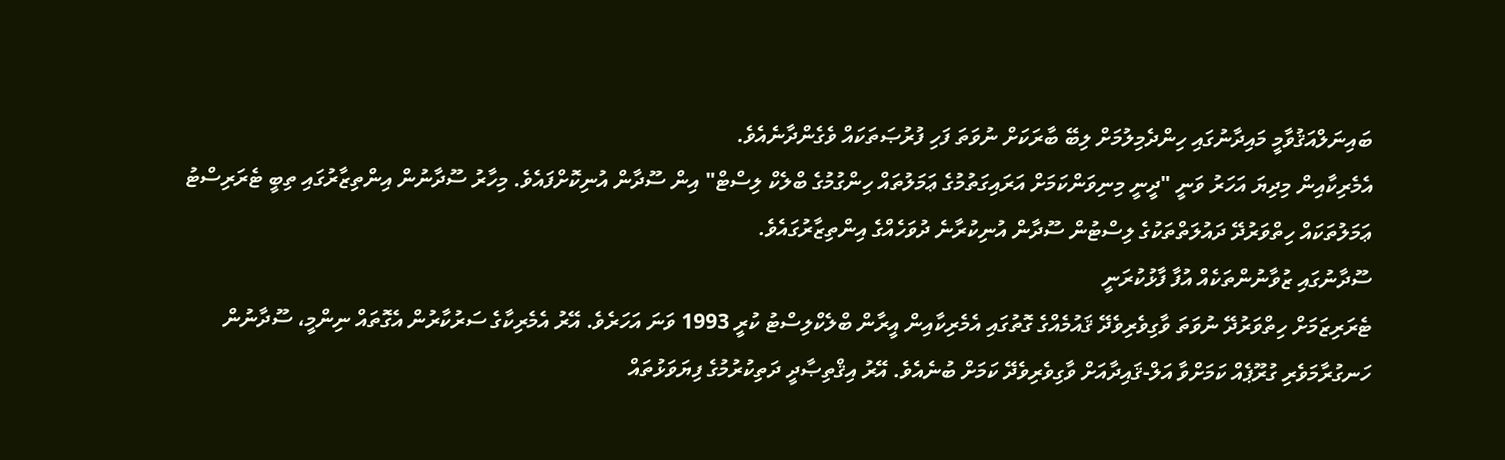ބައިނަލްއަޤުވާމީ މައިދާނުގައި ހިންދެމިލުމަށް ލިބޭ ބާރަކަށް ނުވަތަ ފަހި ފުރުޞަތަކައް ވެގެންދާނެއެވެ.
އެމެރިކާއިން މިދިޔަ އަހަރު ވަނީ "ދީނީ މިނިވަންކަމަށް އަރައިގަތުމުގެ ޢަމަލުތައް ހިންގުމުގެ ބްލެކް ލިސްޓް" އިން ސޫދާން އުނިކޮށްފައެވެ. މިހާރު ސޫދާނުން އިންތިޒާރުގައި ތިބީ ޓެރަރިސްޓު ޢަމަލުތަކައް ހިތްވަރުދޭ ދައުލަތްތަކުގެ ލިސްޓުން ސޫދާން އުނިކުރާނެ ދުވަހެއްގެ އިންތިޒާރުގައެވެ.
ސޫދާނުގައި ޒުވާނުންތަކެއް އުފާ ފާޅުކުރަނީ
ޓެރަރިޒަމަށް ހިތްވަރުދޭ ނުވަތަ ވާގިވެރިވެދޭ ޤައުމެއްގެ ގޮތުގައި އެމެރިކާއިން އީރާން ބްލެކްލިސްޓު ކުރީ 1993 ވަނަ އަހަރެވެ. އޭރު އެމެރިކާގެ ސަރުކާރުން އެގޮތައް ނިންމީ، ސޫދާނުން ހަނގުރާމަވެރި ގުރޫޕެއް ކަމަށްވާ އަލް-ޤައިދާއަށް ވާގިވެރިވެދޭ ކަމަށް ބުނެއެވެ. އޭރު އިޤްތިޞާދީ ދަތިކުރުމުގެ ފިޔަވަޅުތައް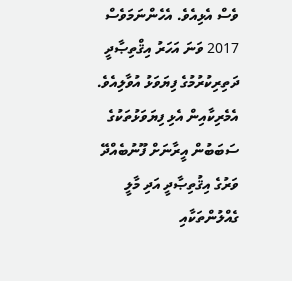ވެސް އެޅިއެވެ. އެހެންނަމަވެސް 2017 ވަނަ އަހަރު އިޤްތިޞާދީ ދަތިރިކުރުމުގެ ފިޔަވަޅު އުވާލިއެވެ. އެމެރިކާއިން އެޅި ފިޔަވަޅުތަކުގެ ސަބަބުން އީރާނަށް ފޫނުބެއްދޭ ވަރުގެ އިޤުތިޞާދީ އަދި މާލީ ގެއްލުންތަކާއި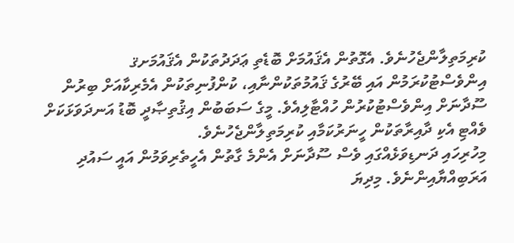ކުރިމަތިލާންޖެހުނެވެ. އެގޮތުން އެޤައުމަށް ބޮޑެތި ޢަދަދުތަކުން އެޤައުމަށޤ އިންވެސްޓުކުރަމުން އައި ބޭރުގެ ޤައުމުތަކުންނާއި، ކުންފުނިތަކުން އެމެރިކާއަށް ބިރުން ސޫދާނަށް އިންވެސްޓުކުރުން ހުއްޓާލިއެވެ. މީގެ ސަބަބުން އިޤުތިޞާދީ ބޮޑު އަނދަވަޅަކަށް ވެއްޓި އެކި ދާއިރާތަކުން ހީނަރުކަމާއި ކުރިމަތިލާންޖެހުނެވެ.
މިހުރިހައި ދަނޑިވަޅެއްގައި ވެސް ސޫދާނަށް އެންމެ ގާތުން އެހީތެރިވަމުން އައީ ސައުދި އަރަބިއްޔާއިންނެވެ. މިދިޔަ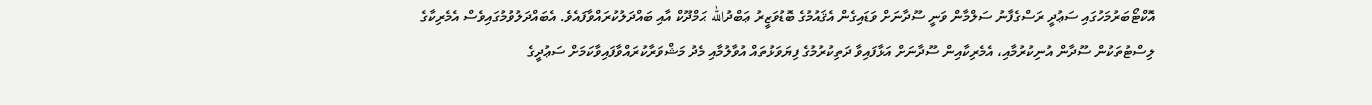އޮކްޓޯބަރުމަހުގައި ސަޢުދީ ރަސްގެފާނު ސަލްމާން ވަނީ ސޫދާނަށް ވަޑައިގެން އެޤައުމުގެ ބޮޑުވަޒީރު ޢަބްދުالله ޙަމްދޫކް އާއި ބައްދަލުކުރައްވާފައެވެ. އެބައްދަލުވުމުގައިވެސް އެމެރިކާގެ ލިސްޓުތަކުން ސޫދާން އުނިކުރުމާއި، އެމެރިކާއިން ސޫދާނަށް އަޅާފައިވާ ދަތިކުރުމުގެ ފިޔަވަޅުތައް އުވާލުމާއި މެދު މަޝްވަރާކުރައްވާފައިވާކަމަށް ސަޢުދީގެ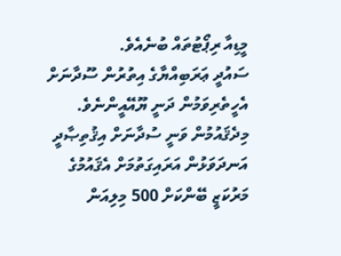މީޑިއާ ރިޕޯޓުތައް ބުނެއެވެ.
ސައުދީ ޢަރަބިއްޔާގެ އިތުރުން ސޫދާނަށް އެހީތެރިވަމުން ދަނީ ޔޫއޭއީންނެވެ. މިދެޤައުމުން ވަނީ ސުދާނަށް އިޤުތިޞާދީ އަނދަވަޅުން އަރައިގަތުމަށް އެޤައުމުގެ މަރުކަޒީ ބޭންކަށް 500 މިލިއަން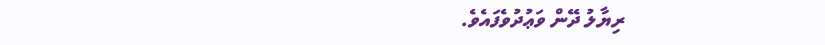ރިޔާލު ދޭން ވަޢުދުވެފައެވެ.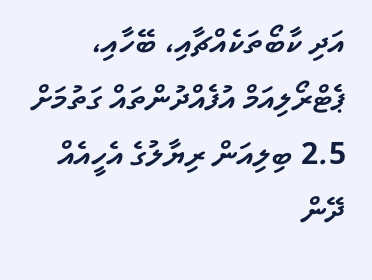އަދި ކާބޯތަކެއްޗާއި، ބޭހާއި، ޕެޓްރޯލިއަމް އުފެއްދުންތައް ގަތުމަށް 2.5 ބިލިއަން ރިޔާލުގެ އެހީއެއް ދޭން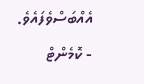އެއްބަސްވެފައެވެ.
- ކޮމެންޓް